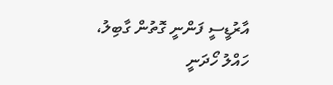އާރުޑީސީ ފަންނީ ގޮތުން ގާބިލު، ހައްލު ހޯދަނީ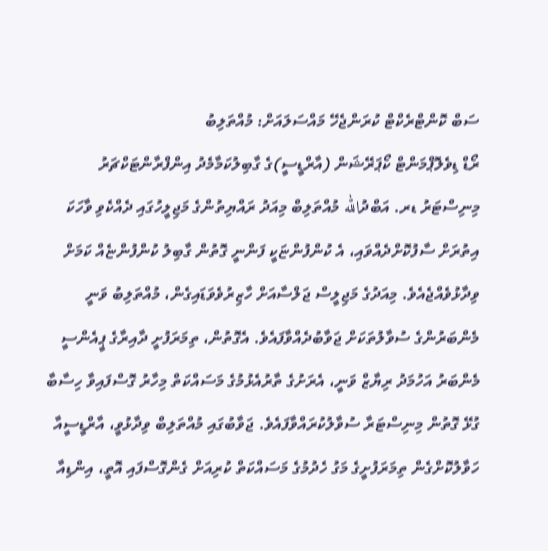ސަބް ކޮންޓްރެކްޓް ކުރަންޖެހޭ މައްސަލައަށް: މުއްތަލިބު
ރޯޑް ޑިވެލޮޕްމަންޓް ކޯޕަރޭޝަން (އާރްޑީސީ)ގެ ގާބިލުކަމާމެދު އިންފްރާންޓަކްޗަރު މިނިސްޓަރު ޑރ. އަބްދުالله މުއްތަލިބް މިއަދު ރައްޔިތުންގެ މަޖިލީހުގައި ދެއްކެވި ވާހަކަ އިތުރަށް ސާފުކޮށްދެއްވައި، އެ ކުންފުންޏަކީ ފަންނީ ގޮތުން ގާބިލު ކުންފުންޏެއް ކަމަށް ވިދާޅުވެއްޖެއެވެ. މިއަދުގެ މަޖިލީސް ޖަލްސާއަށް ހާޒިރުވެވަޑައިގެން، މުއްތަލިބު ވަނީ މެންބަރުންގެ ސުވާލުތަކަށް ޖަވާބުދެއްވާފައެވެ. އެގޮތުން، ތިމަރަފުށީ ދާއިރާގެ ޕީއެންސީ މެންބަރު އަހުމަދު ރިޔާޒް ވަނީ، އެރަށުގެ ތާރުއެޅުމުގެ މަސައްކަތް މިހާރު ގޮސްފައިވާ ހިސާބާ ގުޅޭ ގޮތުން މިނިސްޓަރާ ސުވާލުކުރައްވާފައެވެ. ޖަވާބުގައި މުއްތަލިބް ވިދާޅުވީ، އާރްޑީސީއާ ހަވާލުކޮށްގެން ތިމަރަފުށީގެ މަގު ހެދުމުގެ މަސައްކަތް ކުރިއަށް ގެންގޮސްފައި އޮތީ، އިންޑިއާ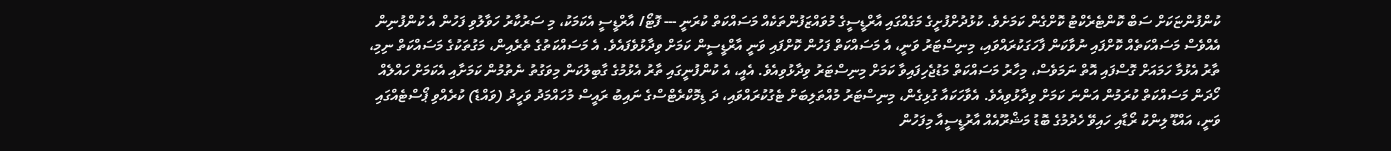ކުންފުންޏަކަށް ސަބް ކޮންޓެރެކްޓު ކޮށްގެން ކަމަށެވެ. ކުޅުދުށްފުށީގެ މަގެއްގައި އާރްޑީސީގެ މުވައްޒަފުންތަކެއް މަސައްކަތް ކުރަނީ --- ފޮޓޯ/ އާރްޑީސީ އެކަމަކު، މި ސަރުކާރު ހަވާލުވި ފަހުން އެ ކުންފުނިން އެއްވެސް މަސައްކަތެއް ކޮށްފައި ނުވާކަން ފާހަގަކުރައްވައި، މިނިސްޓަރު ވަނީ، އެ މަސައްކަތް ފަހުން ކޮށްފައި ވަނީ އާރްޑީސީން ކަމަށް ވިދާޅުވެފައެވެ. އެ މަސައްކަތުގެ ތެރެއިން، މަގުތަކުގެ މަސައްކަތް ނިމި، ތާރު އެޅުމާ ހަމައަށް ގޮސްފައި އޮތް ނަމަވެސް، މިހާރު މަސައްކަތް މަޑުޖެހިފައިވާ ކަމަށް މިނިސްޓަރު ވިދާޅުވިއެވެ. އެއީ، އެ ކުންފުނީގައި ތާރު އެޅުމުގެ ގާބިލުކަން މިވަގުތު ނެތުމުން ކަމަށާއި އެކަމަށް ހައްލެއް ހޯދަން މަސައްކަތް ކުރަމުން އަންނަ ކަމަށް ވިދާޅުވިއެވެ. އެވާހަކައާ ގުޅިގެން، މިނިސްޓަރު މުއްތަލިބަށް ޓެގުކުރައްވައި، ދަ ޑިމޮކްރެޓްސްގެ ނައިބު ރައީސް މުހައްމަދު ވަހީދު (ވައްޑެ) ކުރެއްވި ޕޯސްޓެއްގައި ވަނީ، އައްޑޫ ލިންކު ރޯޑާއި ހައިވޭ ހެދުމުގެ ބޮޑު މަޝްރޫއެއް އާރުޑީސީއާ މިފަހުން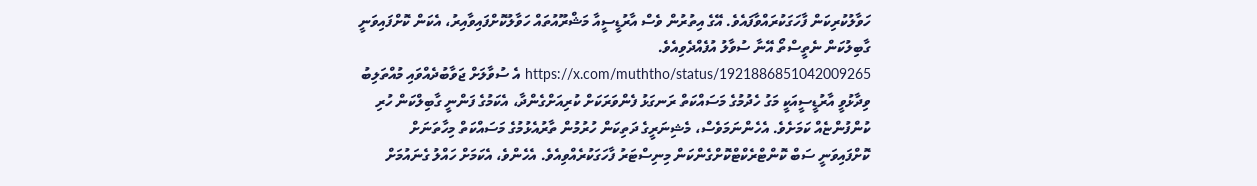ހަވާލުކުރިކަން ފާހަގަކުރައްވާފައެވެ. އޭގެ އިތުރުން ވެސް އާރުޑީސީއާ މަޝްރޫއުތައް ހަވާލުކޮށްފައިވާއިރު، އެކަން ކޮށްފައިވަނީ ގާބިލުކަން ނެތީސްތޯ އޭނާ ސުވާލު އުފެއްދެވިއެވެ. https://x.com/muththo/status/1921886851042009265 އެ ސުވާލަށް ޖަވާބުދެއްވައި މުއްތަލިބު ވިދާޅުވީ އާރުޑީސީއަކީ މަގު ހެދުމުގެ މަސައްކަތް ރަނގަޅު ފެންވަރަކަށް ކުރިއަށްގެންދާ، އެކަމުގެ ފަންނީ ގާބިލްކަން ހުރި ކުންފުންޏެއް ކަމަށެވެ. އެހެންނަމަވެސް، މެޝިނަރީގެ ދަތިކަން ހުރުމުން ތާރުއެޅުމުގެ މަސައްކަތް މިހާތަނަށް ކޮށްފައިވަނީ ސަބް ކޮންޓްރެކްޓްކޮށްގެންކަން މިނިސްޓަރު ފާހަގަކުރެއްވިއެވެ. އެހެންވެ، އެކަމަށް ހައްލު ގެނައުމަށް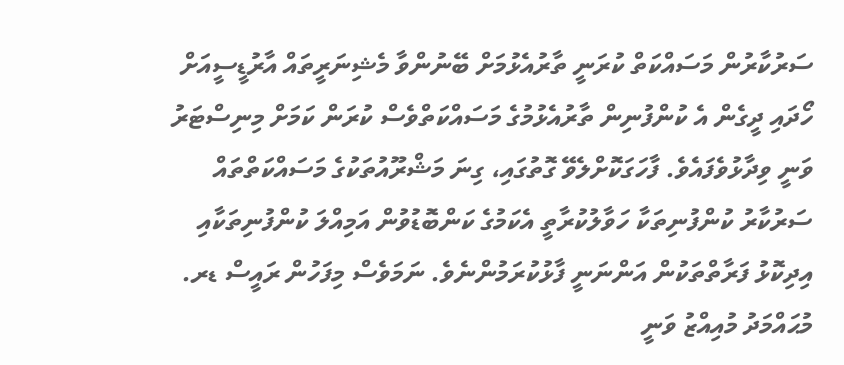ސަރުކާރުން މަސައްކަތް ކުރަނީ ތާރުއެޅުމަށް ބޭނުންވާ މެޝިނަރީތައް އާރުޑީސީއަށް ހޯދައި ދީގެން އެ ކުންފުނިން ތާރުއެޅުމުގެ މަސައްކަތްވެސް ކުރަން ކަމަށް މިނިސްޓަރު ވަނީ ވިދާޅުވެފައެވެ. ފާހަގަކޮށްލެވޭ ގޮތުގައި، ގިނަ މަޝްރޫއުތަކުގެ މަސައްކަތްތައް ސަރުކާރު ކުންފުނިތަކާ ހަވާލުކުރާތީ އެކަމުގެ ކަންބޮޑުވުން އަމިއްލަ ކުންފުނިތަކާއި އިދިކޮޅު ފަރާތްތަކުން އަންނަނީ ފާޅުކުރަމުންނެވެ. ނަމަވެސް މިފަހުން ރައީސް ޑރ. މުޙައްމަދު މުއިއްޒު ވަނީ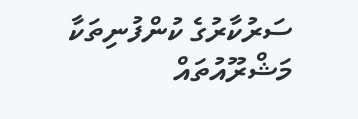ސަރުކާރުގެ ކުންފުނިތަކާ މަޝްރޫއުތައް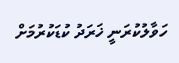ހަވާލުކުރަނީ ޚަރަދު ކުޑަކުރުމަށް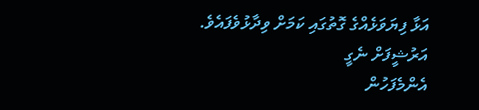އަޅާ ފިޔަވަޅެއްގެ ގޮތުގައި ކަމަށް ވިދާޅުވެފައެވެ.
އަރުޝީފަށް ނެގީ
އެންމެފަހުން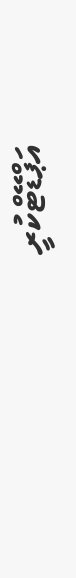އަޕްޑޭޓްކުރީ